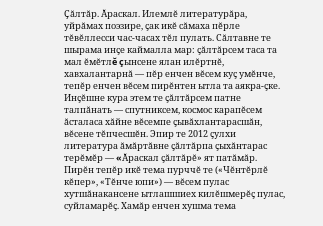Çăлтăр. Ăраскал. Илемлĕ литературăра, уйрăмах поэзире, çак икĕ сăмаха пĕрле тĕвĕллесси час-часах тĕл пулать. Сăлтавне те шырама инçе каймалла мар: çăлтăрсем таса та мал ĕмĕтлĕ çынсене ялан илĕртнĕ, хавхалантарнă — пĕр енчен вĕсем куç умĕнче, тепĕр енчен вĕсем пирĕнтен ытла та аякра-çке. Инçĕшне кура этем те çăлтăрсем патне талпăнать — спутниксем, космос карапĕсем ăсталаса хăйне вĕсемпе çывăхлантарасшăн, вĕсене тĕпчесшĕн. Эпир те 2012 çулхи литература ăмăртăвне çăлтăрпа çыхăнтарас терĕмĕр — «Ăраскал çăлтăрĕ» ят патăмăр. Пирĕн тепĕр икĕ тема пурччĕ те («Чĕнтĕрлĕ кĕпер», «Тĕнче юпи») — вĕсем пулас хутшăнакансене ытлашшиех килĕшмерĕç пулас, суйламарĕç. Хамăр енчен хушма тема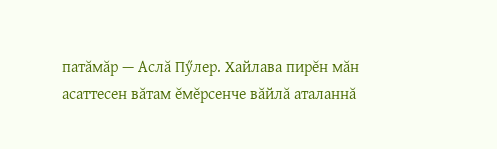патăмăр — Аслă Пӳлер. Хайлава пирĕн мăн асаттесен вăтам ĕмĕрсенче вăйлă аталаннă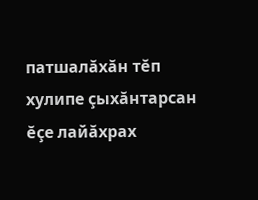патшалăхăн тĕп хулипе çыхăнтарсан ĕçе лайăхрах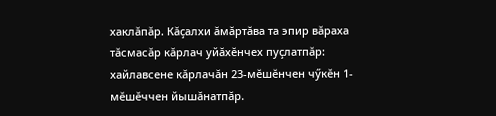хаклăпăр. Кăçалхи ăмăртăва та эпир вăраха тăсмасăр кăрлач уйăхĕнчех пуçлатпăр: хайлавсене кăрлачăн 23-мĕшĕнчен чӳкĕн 1-мĕшĕччен йышăнатпăр.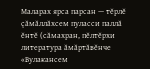Маларах ярса парсан — тĕрлĕ çăмăллăхсем пуласси паллă ĕнтĕ (сăмахран, пĕлтĕрхи литература ăмăртăвĕнче «Вулакансем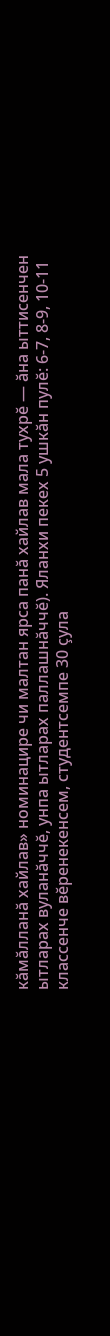кăмăлланă хайлав» номинацире чи малтан ярса панă хайлав мала тухрĕ — ăна ыттисенчен ытларах вуланăччĕ, унпа ытларах паллашнăччĕ). Яланхи пекех 5 ушкăн пулĕ: 6-7, 8-9, 10-11 классенче вĕренекенсем, студентсемпе 30 çула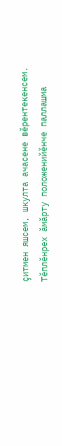çитмен яшсем, шкулта ачасене вĕрентекенсем. Тĕплĕнрех ăмăрту положенийĕнче паллашма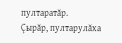пултаратăр.
Çырăр, пултарулăха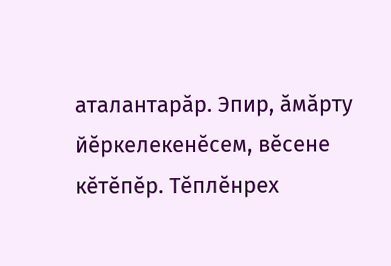аталантарăр. Эпир, ăмăрту йĕркелекенĕсем, вĕсене кĕтĕпĕр. Тĕплĕнрех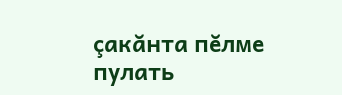çакăнта пĕлме пулать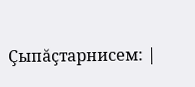Çыпăçтарнисем: |